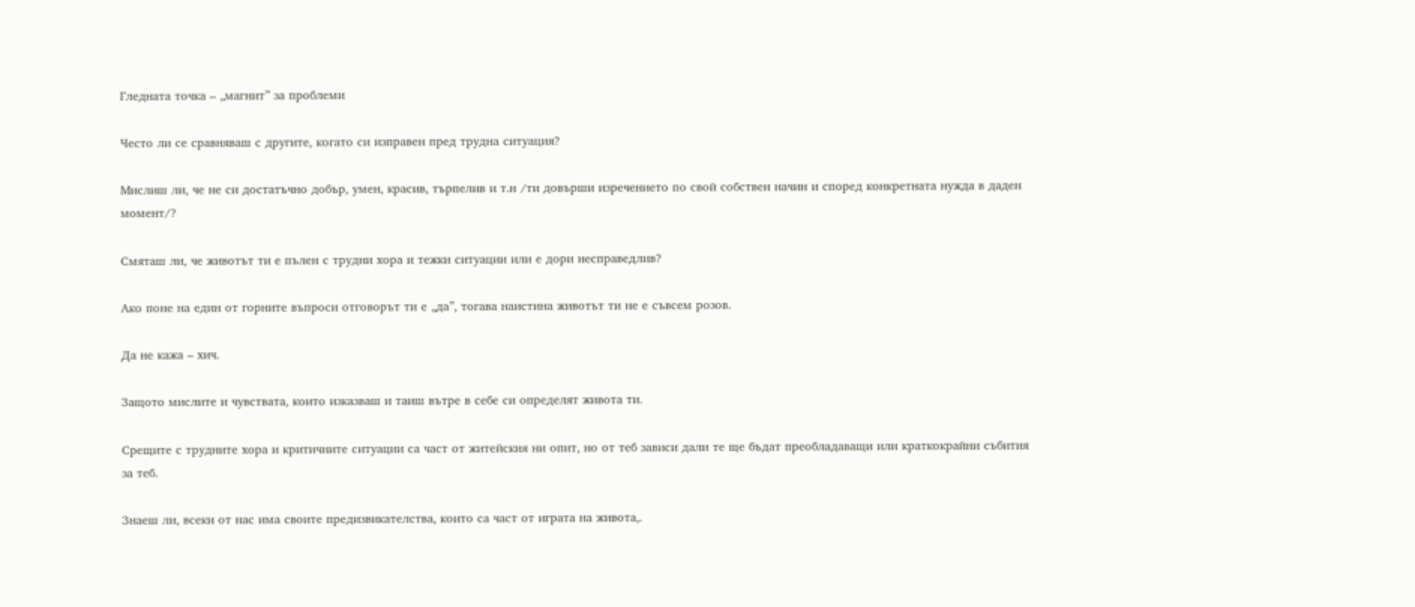Гледната точка – „магнит” за проблеми

Често ли се сравняваш с другите, когато си изправен пред трудна ситуация?

Мислиш ли, че не си достатъчно добър, умен, красив, търпелив и т.н /ти довърши изречението по свой собствен начин и според конкретната нужда в даден момент/?

Смяташ ли, че животът ти е пълен с трудни хора и тежки ситуации или е дори несправедлив?

Ако поне на един от горните въпроси отговорът ти е „да”, тогава наистина животът ти не е съвсем розов.

Да не кажа – хич.

Защото мислите и чувствата, които изказваш и таиш вътре в себе си определят живота ти.

Срещите с трудните хора и критичните ситуации са част от житейския ни опит, но от теб зависи дали те ще бъдат преобладаващи или краткокрайни събития за теб.

Знаеш ли, всеки от нас има своите предизвикателства, които са част от играта на живота,.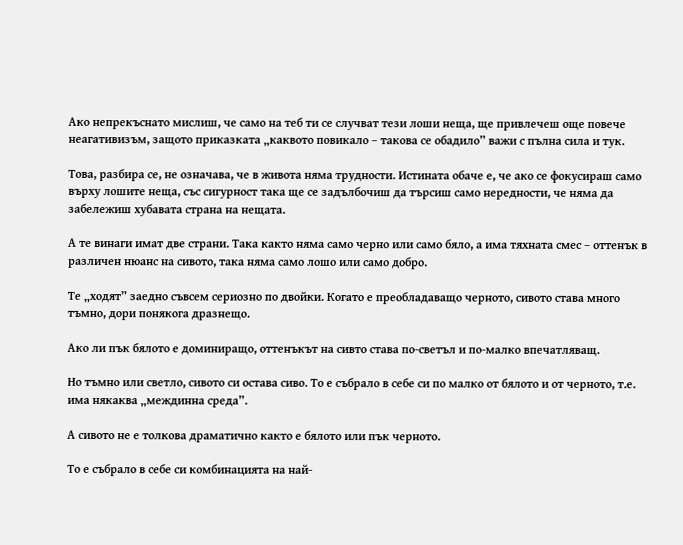Ако непрекъснато мислиш, че само на теб ти се случват тези лоши неща, ще привлечеш още повече неагативизъм, защото приказката „каквото повикало – такова се обадило” важи с пълна сила и тук.

Това, разбира се, не означава, че в живота няма трудности. Истината обаче е, че ако се фокусираш само върху лошите неща, със сигурност така ще се задълбочиш да търсиш само нередности, че няма да забележиш хубавата страна на нещата.

А те винаги имат две страни. Така както няма само черно или само бяло, а има тяхната смес – оттенък в различен нюанс на сивото, така няма само лошо или само добро.

Те „ходят” заедно съвсем сериозно по двойки. Когато е преобладаващо черното, сивото става много тъмно, дори понякога дразнещо.

Ако ли пък бялото е доминиращо, оттенъкът на сивто става по-светъл и по-малко впечатляващ.

Но тъмно или светло, сивото си остава сиво. То е събрало в себе си по малко от бялото и от черното, т.е. има някаква „междинна среда”.

А сивото не е толкова драматично както е бялото или пък черното.

То е събрало в себе си комбинацията на най-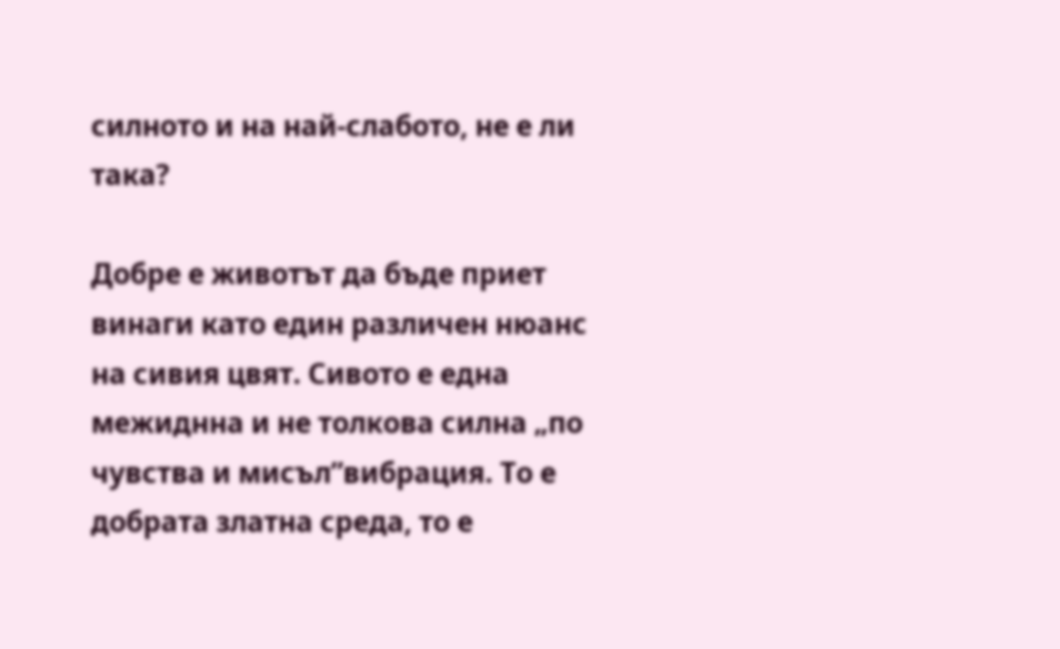силното и на най-слабото, не е ли така?

Добре е животът да бъде приет винаги като един различен нюанс на сивия цвят. Сивото е една межиднна и не толкова силна „по чувства и мисъл”вибрация. То е добрата златна среда, то е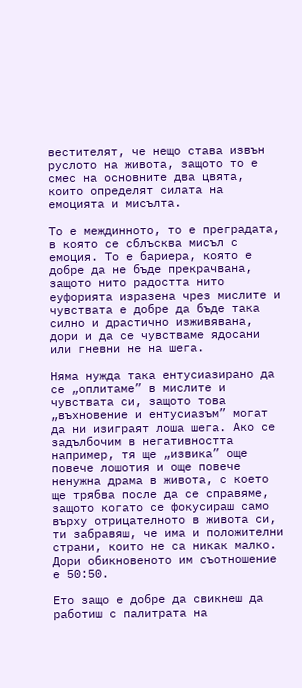вестителят, че нещо става извън руслото на живота, защото то е смес на основните два цвята, които определят силата на емоцията и мисълта.

То е междинното, то е преградата, в която се сблъсква мисъл с емоция. То е бариера, която е добре да не бъде прекрачвана, защото нито радостта нито еуфорията изразена чрез мислите и чувствата е добре да бъде така силно и драстично изживявана, дори и да се чувстваме ядосани или гневни не на шега.

Няма нужда така ентусиазирано да се „оплитаме” в мислите и чувствата си, защото това „въхновение и ентусиазъм” могат да ни изиграят лоша шега. Ако се задълбочим в негативността например, тя ще „извика” още повече лошотия и още повече ненужна драма в живота, с което ще трябва после да се справяме, защото когато се фокусираш само върху отрицателното в живота си, ти забравяш, че има и положителни страни, които не са никак малко. Дори обикновеното им съотношение е 50:50.

Ето защо е добре да свикнеш да работиш с палитрата на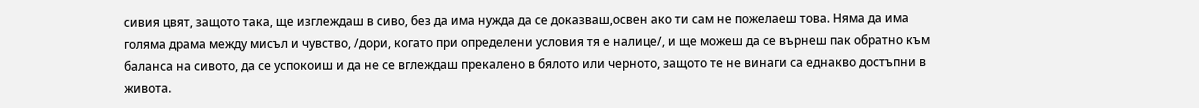сивия цвят, защото така, ще изглеждаш в сиво, без да има нужда да се доказваш,освен ако ти сам не пожелаеш това. Няма да има голяма драма между мисъл и чувство, /дори, когато при определени условия тя е налице/, и ще можеш да се върнеш пак обратно към баланса на сивото, да се успокоиш и да не се вглеждаш прекалено в бялото или черното, защото те не винаги са еднакво достъпни в живота.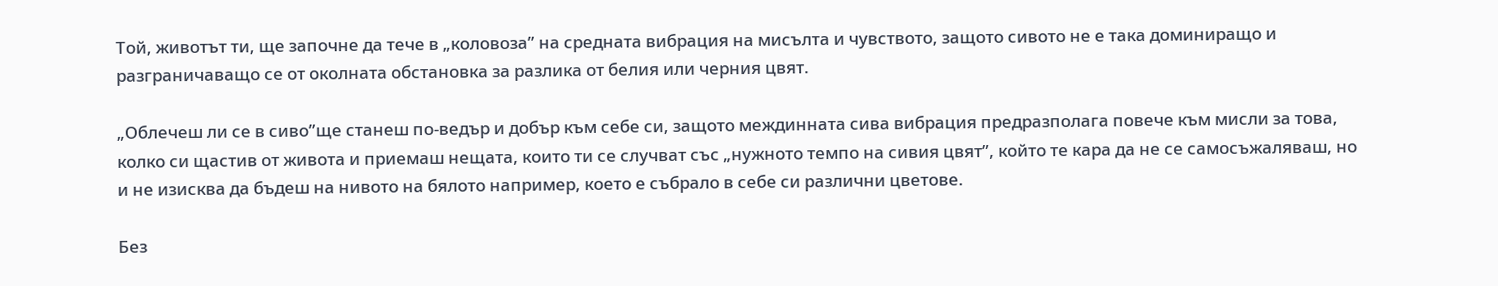Той, животът ти, ще започне да тече в „коловоза” на средната вибрация на мисълта и чувството, защото сивото не е така доминиращо и разграничаващо се от околната обстановка за разлика от белия или черния цвят.

„Облечеш ли се в сиво”ще станеш по-ведър и добър към себе си, защото междинната сива вибрация предразполага повече към мисли за това, колко си щастив от живота и приемаш нещата, които ти се случват със „нужното темпо на сивия цвят”, който те кара да не се самосъжаляваш, но и не изисква да бъдеш на нивото на бялото например, което е събрало в себе си различни цветове.

Без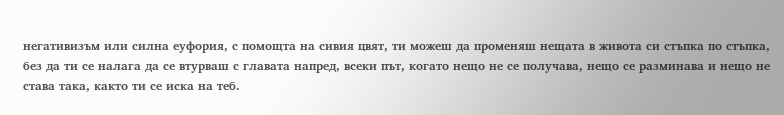негативизъм или силна еуфория, с помощта на сивия цвят, ти можеш да променяш нещата в живота си стъпка по стъпка, без да ти се налага да се втурваш с главата напред, всеки път, когато нещо не се получава, нещо се разминава и нещо не става така, както ти се иска на теб.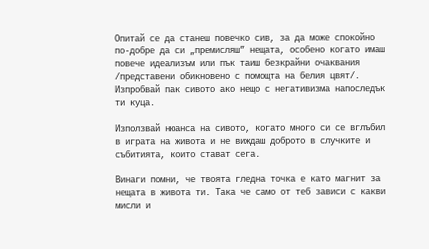Опитай се да станеш повечко сив, за да може спокойно по-добре да си „премисляш” нещата, особено когато имаш повече идеализъм или пък таиш безкрайни очаквания /представени обикновено с помощта на белия цвят/. Изпробвай пак сивото ако нещо с негативизма напоследък ти куца.

Използвай нюанса на сивото, когато много си се вглъбил в играта на живота и не виждаш доброто в случките и събитията, които стават сега.

Винаги помни, че твоята гледна точка е като магнит за нещата в живота ти. Така че само от теб зависи с какви мисли и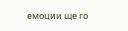емоции ще го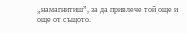„намагнитиш”, за да привлече той още и още от същото.